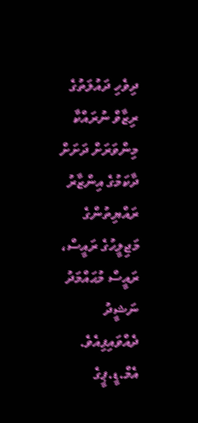ދިވެހި ދައުލަތުގެ ރިޒާވް ނުރައްކާ މިންވަރަށް ދަށަށް ދާކަމުގެ އިންޒާރު ރައްޔިތުންގެ މަޖިލީހުގެ ރައީސް، ރައީސް މުޙައްމަދު ނަޝީދު ދެއްވައިފިއެވެ.
އެމް.ޑީ.ޕީގެ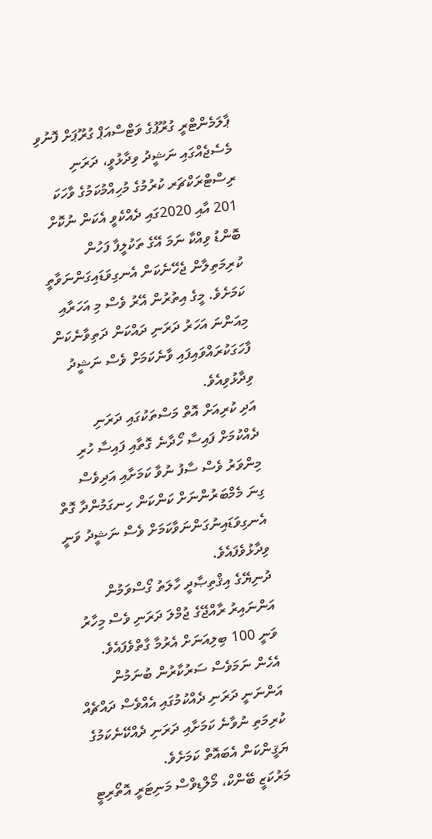ޕާލަމެންޓްރީ ގުރޫޕުގެ ވަޓްސްއަޕް ގުރޫޕަށް ފޮނުވި މެސެޖެއްގައި ނަޝީދު ވިދާޅުވީ، ދަރަނި ރިސްޓްރަކްޗަރ ކުރުމުގެ މުހިއްމުކަމުގެ ވާހަކަ 201 އާއި 2020ގައި ދެއްކެވީ އެކަން ނުކޮށް ބޮންޑު ވިއްކާ ނަމަ އޭގެ ތަކުލީފާ ފަހުން ކުރިމަތިލާން ޖެހޭނެކަން އެނގިވަޑައިގަންނަވާތީ ކަމަށެވެ. މީގެ އިތުރުން އޭރު ވެސް މި އަހަރާއި މިއަންނަ އަހަރު ދަރަނި ދައްކަން ދަތިވާނެކަން ފާހަގަކުރައްވައިފައި ވާނެކަމަށް ވެސް ނަޝީދު ވިދާޅުވިއެވެ.
އަދި ކުރިއަށް އޮތް މަސްތަކުގައި ދަރަނި ދެއްކުމަށް ފައިސާ ހޯދާނެ ގޮތާއި ފައިސާ ހުރި މިންވަރު ވެސް ސާފު ނުވާ ކަމަށާއި އަދިވެސް ގިނަ މެމްބަރުންނަށް ކަންކަން ހިނގަމުންދާ ގޮތް އެނގިވަޑައިނުގަންނަވާކަމަށް ވެސް ނަޝީދު ވަނީ ވިދާޅުވެފައެވެ.
ދުނިޔޭގެ އިޤްތިޞާދީ ހާލަތު ގޯސްވަމުން އަންނައިރު ރާއްޖޭގެ ޖުމްލަ ދަރަނި ވެސް މިހާރު ވަނީ 100 ބިލިއަނަށް އެރުމާ ގާތްވެފައެވެ. އެހެން ނަމަވެސް ސަރުކާރުން ބުނަމުން އަންނަނީ ދަރަނި ދެއްކުމުގައި އެއްވެސް ދައްޗެއް ކުރިމަތި ނުވާނެ ކަމަށާއި ދަރަނި ދެއްކޭނެކަމުގެ ޔަޤީންކަން އެބައޮތް ކަމަށެވެ.
މަރުކަޒީ ބޭންކް، މޯލްޑިވްސް މަނިޓަރީ އޮތޯރިޓީ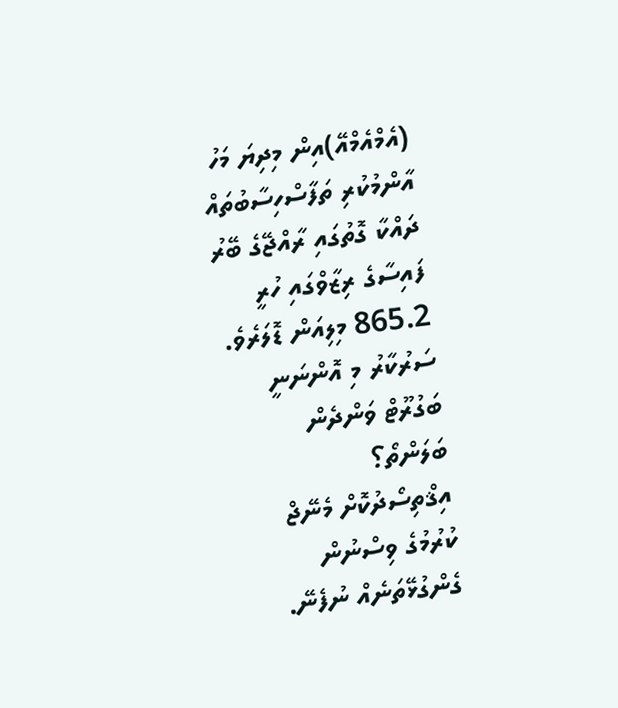(އެމްއެމްއޭ)އިން މިދިޔަ މަހު އާންމުކުރި ތަފާސްހިސާބުތައް ދައްކާ ގޮތުގައި ރާއްޖޭގެ ބޭރު ފައިސާގެ ރިޒާވްގައި ހުރީ 865.2 މިލިއަން ޑޮލަރެވެ.
ސަރުކާރު މި އޮންނަނީ ބަގުރޫޓް ވަންދެން ބަލަންތޯ؟
އިޤްތިސޯދުކޮށް މެނޭޖް ކުރުމުގެ ވިސްނުން ގެންގުޅޭތަނެއް ނުފެނޭ.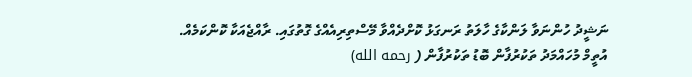ނަޝީދު ހުންނަވާ ލަންކާގެ ހާލަތު ރަނގަޅު ކޮށްދެއްވާ މޭސްތިރިއެއްގެ ގޮތުގައި. ރާއްޖެއަކާ ކޮންކަމެއް.
އުތީމް މުހައްމަދު ތަކުރުފާން ބޮޑު ތަކުރުފާން ( رحمه الله)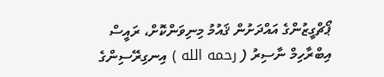ޕޯޗްގީޒުންގެ އައްދަށުން ޤައުމު މިނިވަންކޮށް، ރައީސް އިބްރާހިމް ނާސިރު ( رحمه الله ) އިނގިރޭސިންގެ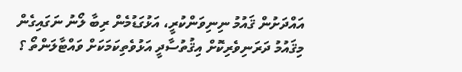އައްދަށުން ޤައުމު ނިނިވަންކުރީ، އަޅުގަޑުމެން ރިބާ ލޯނު ނަގައިގެން މިޤައުމު ދަރަނިވެރިކޮށް އިޤުތުސާދީ އަޅުވެތިކަމަކަށް ވައްޓާލަންތޯ ؟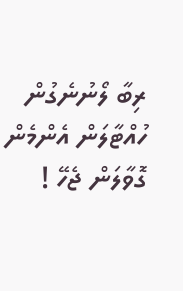ރިބާ ލޯނުނެގުން ހުއްޓާލަން އެންމެން ގޮވާލަން ޖެހޭ !